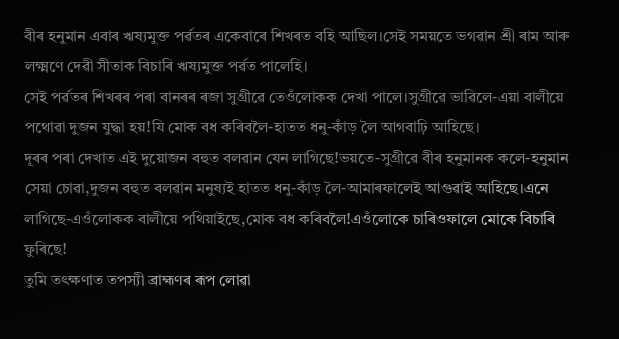বীৰ হনুমান এবাৰ ঋষ্যমুক্ত পৰ্ৱতৰ একেবাৰে শিখৰত বহি আছিল।সেই সময়তে ভগৱান শ্ৰী ৰাম আৰু লক্ষ্মণে দেৱী সীতাক বিচাৰি ঋষ্যমুক্ত পৰ্ৱত পালেহি।
সেই পৰ্ৱতৰ শিখৰৰ পৰা বানৰৰ ৰজা সুগ্ৰীৱে তেওঁলোকক দেখা পালে।সুগ্ৰীৱে ভাৱিলে-এয়া বালীয়ে পথোৱা দুজন যুদ্ধা হয়!যি মোক বধ কৰিবলৈ-হাতত ধনু-কাঁড় লৈ আগবাঢ়ি আহিছে।
দূৰৰ পৰা দেখাত এই দুয়োজন বহুত বলৱান যেন লাগিছে!ভয়তে-সুগ্ৰীৱে বীৰ হনুমানক কলে-হনুমান সেয়া চোৱা,দুজন বহুত বলৱান মনুষ্যই হাতত ধনু-কাঁড় লৈ-আমাৰফালেই আগুৱাই আহিছে।এনে লাগিছে-এওঁলোকক বালীয়ে পথিয়াইছে,মোক বধ কৰিবলৈ!এওঁলোকে চাৰিওফালে মোকে বিচাৰি ফুৰিছে!
তুমি তৎক্ষণাত তপস্যী ব্ৰাহ্মণৰ ৰূপ লোৱা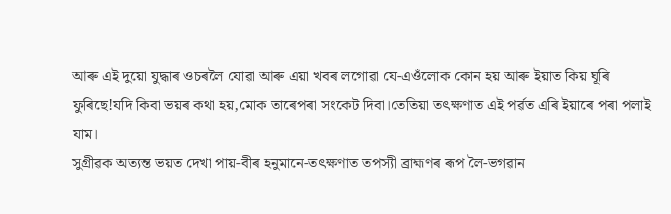আৰু এই দুয়ো যুদ্ধাৰ ওচৰলৈ যোৱা আৰু এয়া খবৰ লগোৱা যে-এওঁলোক কোন হয় আৰু ইয়াত কিয় ঘূৰি ফুৰিছে!যদি কিবা ভয়ৰ কথা হয়,মোক তাৰেপৰা সংকেট দিবা।তেতিয়া তৎক্ষণাত এই পৰ্ৱত এৰি ইয়াৰে পৰা পলাই যাম।
সুগ্ৰীৱক অত্যন্ত ভয়ত দেখা পায়-বীৰ হনুমানে-তৎক্ষণাত তপস্যী ব্ৰাহ্মণৰ ৰূপ লৈ-ভগৱান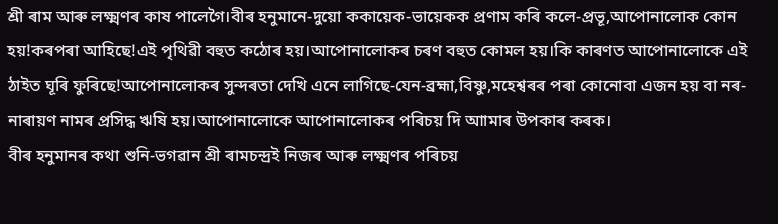শ্ৰী ৰাম আৰু লক্ষ্মণৰ কাষ পালেগৈ।বীৰ হনুমানে-দুয়ো ককায়েক-ভায়েকক প্ৰণাম কৰি কলে-প্ৰভূ,আপোনালোক কোন হয়!কৰপৰা আহিছে!এই পৃথিৱী বহুত কঠোৰ হয়।আপোনালোকৰ চৰণ বহুত কোমল হয়।কি কাৰণত আপোনালোকে এই ঠাইত ঘূৰি ফুৰিছে!আপোনালোকৰ সুন্দৰতা দেখি এনে লাগিছে-যেন-ব্ৰহ্মা,বিষ্ণু,মহেশ্বৰৰ পৰা কোনোবা এজন হয় বা নৰ-নাৰায়ণ নামৰ প্ৰসিদ্ধ ঋষি হয়।আপোনালোকে আপোনালোকৰ পৰিচয় দি আামাৰ উপকাৰ কৰক।
বীৰ হনুমানৰ কথা শুনি-ভগৱান শ্ৰী ৰামচন্দ্ৰই নিজৰ আৰু লক্ষ্মণৰ পৰিচয়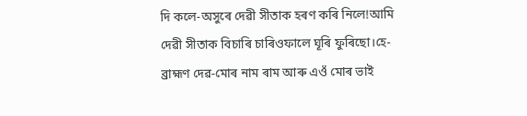দি কলে-অসুৰে দেৱী সীতাক হৰণ কৰি নিলে!আমি দেৱী সীতাক বিচাৰি চাৰিওফালে ঘূৰি ফুৰিছো।হে-ব্ৰাহ্মণ দেৱ-মোৰ নাম ৰাম আৰু এওঁ মোৰ ভাই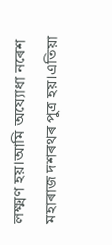লক্ষ্মণ হয়।আমি অয্যোধা নৰেশ মহাৰাজ দশৰথৰ পুত্ৰ হয়।এতিয়া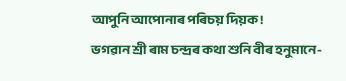আপুনি আপোনাৰ পৰিচয় দিয়ক!
ভগৱান শ্ৰী ৰাম চন্দ্ৰৰ কথা শুনি বীৰ হনুমানে-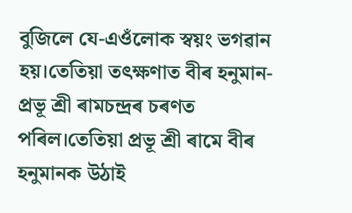বুজিলে যে-এওঁলোক স্বয়ং ভগৱান হয়।তেতিয়া তৎক্ষণাত বীৰ হনুমান-প্ৰভূ শ্ৰী ৰামচন্দ্ৰৰ চৰণত পৰিল।তেতিয়া প্ৰভূ শ্ৰী ৰামে বীৰ হনুমানক উঠাই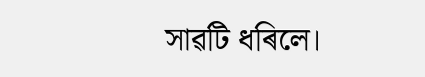সাৱটি ধৰিলে।